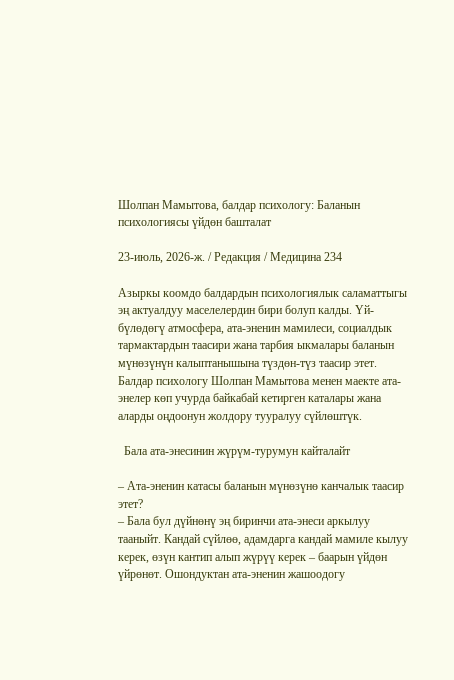Шолпан Мамытова, балдар психологу: Баланын психологиясы үйдөн башталат

23-июль, 2026-ж. / Редакция / Медицина 234

Азыркы коомдо балдардын психологиялык саламаттыгы эң актуалдуу маселелердин бири болуп калды. Үй-бүлөдөгү атмосфера, ата-эненин мамилеси, социалдык тармактардын таасири жана тарбия ыкмалары баланын мүнөзүнүн калыптанышына түздөн-түз таасир этет. Балдар психологу Шолпан Мамытова менен маекте ата-энелер көп учурда байкабай кетирген каталары жана аларды оңдоонун жолдору тууралуу сүйлөштүк.

  Бала ата-энесинин жүрүм-турумун кайталайт

– Ата-эненин катасы баланын мүнөзүнө канчалык таасир этет?
– Бала бул дүйнөнү эң биринчи ата-энеси аркылуу тааныйт. Кандай сүйлөө, адамдарга кандай мамиле кылуу керек, өзүн кантип алып жүрүү керек – баарын үйдөн үйрөнөт. Ошондуктан ата-эненин жашоодогу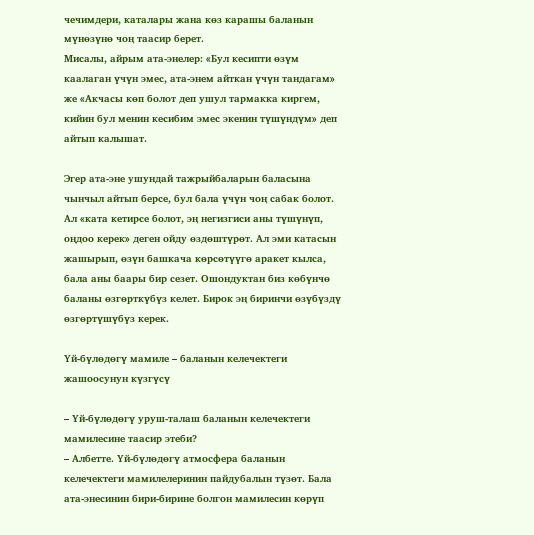чечимдери, каталары жана көз карашы баланын мүнөзүнө чоң таасир берет.
Мисалы, айрым ата-энелер: «Бул кесипти өзүм каалаган үчүн эмес, ата-энем айткан үчүн тандагам» же «Акчасы көп болот деп ушул тармакка киргем, кийин бул менин кесибим эмес экенин түшүндүм» деп айтып калышат.

Эгер ата-эне ушундай тажрыйбаларын баласына чынчыл айтып берсе, бул бала үчүн чоң сабак болот. Ал «ката кетирсе болот, эң негизгиси аны түшүнүп, оңдоо керек» деген ойду өздөштүрөт. Ал эми катасын жашырып, өзүн башкача көрсөтүүгө аракет кылса, бала аны баары бир сезет. Ошондуктан биз көбүнчө баланы өзгөрткүбүз келет. Бирок эң биринчи өзүбүздү өзгөртүшүбүз керек.

Үй-бүлөдөгү мамиле – баланын келечектеги жашоосунун күзгүсү

– Үй-бүлөдөгү уруш-талаш баланын келечектеги мамилесине таасир этеби?
– Албетте. Үй-бүлөдөгү атмосфера баланын келечектеги мамилелеринин пайдубалын түзөт. Бала ата-энесинин бири-бирине болгон мамилесин көрүп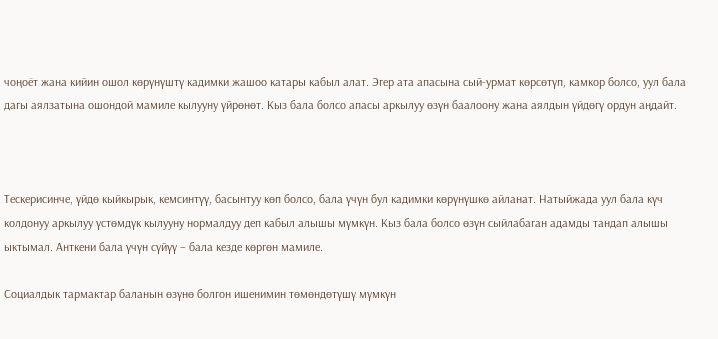чоңоёт жана кийин ошол көрүнүштү кадимки жашоо катары кабыл алат. Эгер ата апасына сый-урмат көрсөтүп, камкор болсо, уул бала дагы аялзатына ошондой мамиле кылууну үйрөнөт. Кыз бала болсо апасы аркылуу өзүн баалоону жана аялдын үйдөгү ордун аңдайт.



Тескерисинче, үйдө кыйкырык, кемсинтүү, басынтуу көп болсо, бала үчүн бул кадимки көрүнүшкө айланат. Натыйжада уул бала күч колдонуу аркылуу үстөмдүк кылууну нормалдуу деп кабыл алышы мүмкүн. Кыз бала болсо өзүн сыйлабаган адамды тандап алышы ыктымал. Анткени бала үчүн сүйүү – бала кезде көргөн мамиле.

Социалдык тармактар баланын өзүнө болгон ишенимин төмөндөтүшү мүмкүн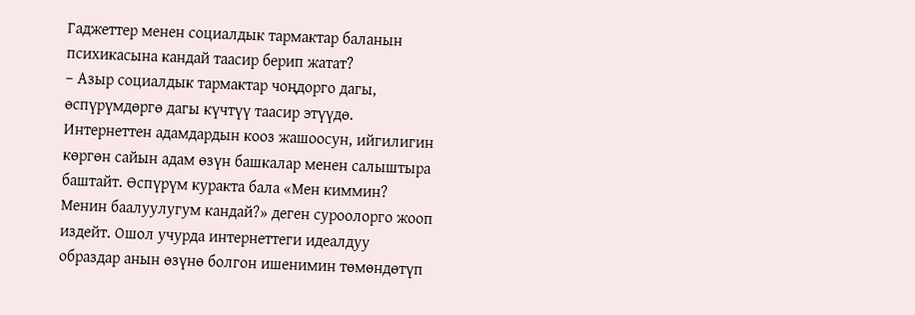Гаджеттер менен социалдык тармактар баланын психикасына кандай таасир берип жатат?
– Азыр социалдык тармактар чоңдорго дагы, өспүрүмдөргө дагы күчтүү таасир этүүдө. Интернеттен адамдардын кооз жашоосун, ийгилигин көргөн сайын адам өзүн башкалар менен салыштыра баштайт. Өспүрүм куракта бала «Мен киммин? Менин баалуулугум кандай?» деген суроолорго жооп издейт. Ошол учурда интернеттеги идеалдуу образдар анын өзүнө болгон ишенимин төмөндөтүп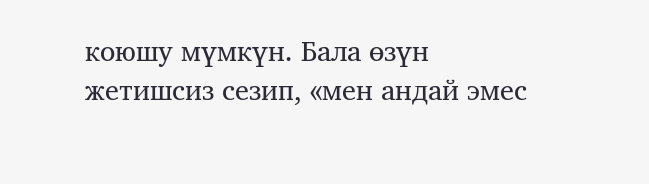коюшу мүмкүн. Бала өзүн жетишсиз сезип, «мен андай эмес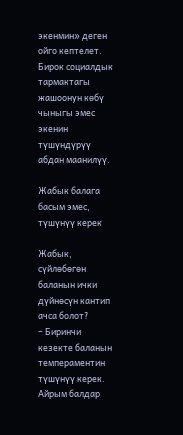экенмин» деген ойго кептелет. Бирок социалдык тармактагы жашоонун көбү чыныгы эмес экенин түшүндүрүү абдан маанилүү.

Жабык балага басым эмес, түшүнүү керек

Жабык, сүйлөбөгөн баланын ички дүйнөсүн кантип ачса болот?
– Биринчи кезекте баланын темпераментин түшүнүү керек. Айрым балдар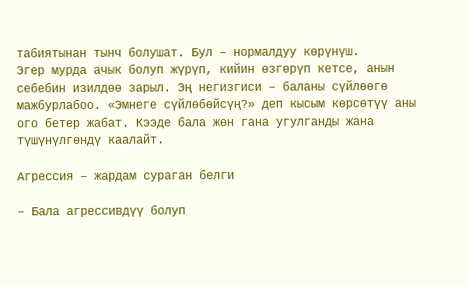табиятынан тынч болушат. Бул – нормалдуу көрүнүш.
Эгер мурда ачык болуп жүрүп, кийин өзгөрүп кетсе, анын себебин изилдөө зарыл. Эң негизгиси – баланы сүйлөөгө мажбурлабоо. «Эмнеге сүйлөбөйсүң?» деп кысым көрсөтүү аны ого бетер жабат. Кээде бала жөн гана угулганды жана түшүнүлгөндү каалайт.

Агрессия – жардам сураган белги

– Бала агрессивдүү болуп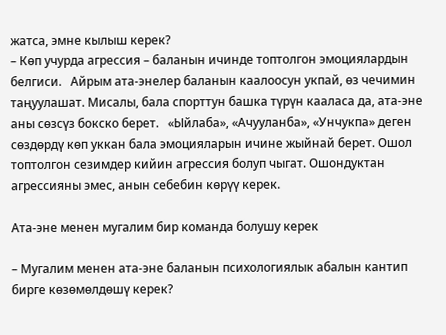жатса, эмне кылыш керек?
– Көп учурда агрессия – баланын ичинде топтолгон эмоциялардын белгиси.   Айрым ата-энелер баланын каалоосун укпай, өз чечимин таңуулашат. Мисалы, бала спорттун башка түрүн кааласа да, ата-эне аны сөзсүз бокско берет.   «Ыйлаба», «Ачууланба», «Унчукпа» деген сөздөрдү көп уккан бала эмоцияларын ичине жыйнай берет. Ошол топтолгон сезимдер кийин агрессия болуп чыгат. Ошондуктан агрессияны эмес, анын себебин көрүү керек.

Ата-эне менен мугалим бир команда болушу керек

– Мугалим менен ата-эне баланын психологиялык абалын кантип бирге көзөмөлдөшү керек?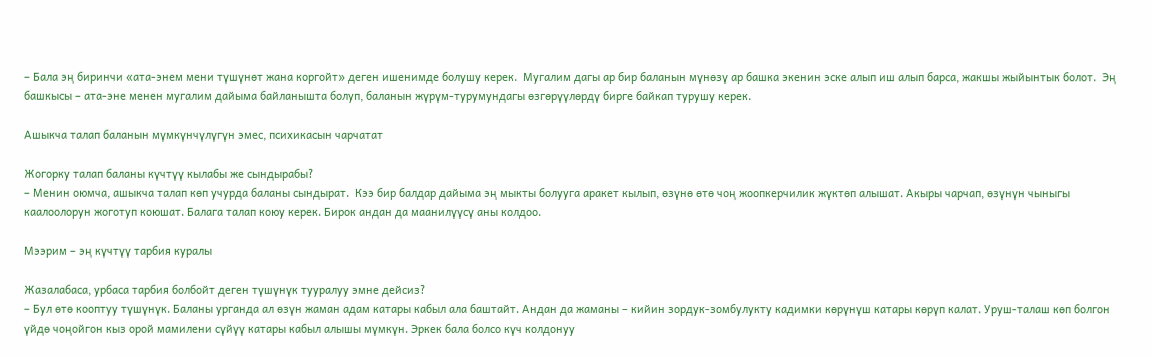– Бала эң биринчи «ата-энем мени түшүнөт жана коргойт» деген ишенимде болушу керек.  Мугалим дагы ар бир баланын мүнөзү ар башка экенин эске алып иш алып барса, жакшы жыйынтык болот.  Эң башкысы – ата-эне менен мугалим дайыма байланышта болуп, баланын жүрүм-турумундагы өзгөрүүлөрдү бирге байкап турушу керек.

Ашыкча талап баланын мүмкүнчүлүгүн эмес, психикасын чарчатат

Жогорку талап баланы күчтүү кылабы же сындырабы?
– Менин оюмча, ашыкча талап көп учурда баланы сындырат.  Кээ бир балдар дайыма эң мыкты болууга аракет кылып, өзүнө өтө чоң жоопкерчилик жүктөп алышат. Акыры чарчап, өзүнүн чыныгы каалоолорун жоготуп коюшат. Балага талап коюу керек. Бирок андан да маанилүүсү аны колдоо.

Мээрим – эң күчтүү тарбия куралы

Жазалабаса, урбаса тарбия болбойт деген түшүнүк тууралуу эмне дейсиз?
– Бул өтө кооптуу түшүнүк. Баланы урганда ал өзүн жаман адам катары кабыл ала баштайт. Андан да жаманы – кийин зордук-зомбулукту кадимки көрүнүш катары көрүп калат. Уруш-талаш көп болгон үйдө чоңойгон кыз орой мамилени сүйүү катары кабыл алышы мүмкүн. Эркек бала болсо күч колдонуу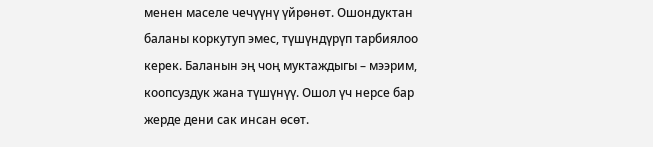менен маселе чечүүнү үйрөнөт. Ошондуктан баланы коркутуп эмес, түшүндүрүп тарбиялоо керек. Баланын эң чоң муктаждыгы – мээрим, коопсуздук жана түшүнүү. Ошол үч нерсе бар жерде дени сак инсан өсөт.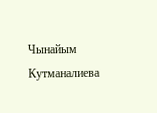Чынайым Кутманалиева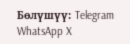Бөлүшүү: Telegram WhatsApp X